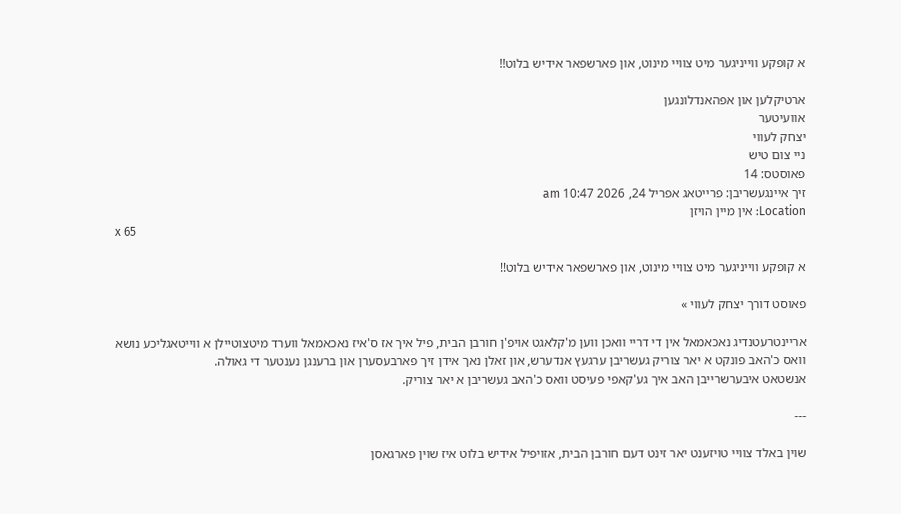א קופקע ווייניגער מיט צוויי מינוט, און פארשפאר אידיש בלוט!!

ארטיקלען און אפהאנדלונגען
אוועיטער
יצחק לעווי
ניי צום טיש
פאוסטס: 14
זיך איינגעשריבן: פרייטאג אפריל 24, 2026 10:47 am
Location: אין מיין הויזן
x 65

א קופקע ווייניגער מיט צוויי מינוט, און פארשפאר אידיש בלוט!!

פאוסט דורך יצחק לעווי »

אריינטרעטנדיג נאכאמאל אין די דריי וואכן ווען מ'קלאגט אויפ'ן חורבן הבית, פיל איך אז ס'איז נאכאמאל ווערד מיטצוטיילן א ווייטאגליכע נושא וואס כ'האב פונקט א יאר צוריק געשריבן ערגעץ אנדערש, און זאלן נאך אידן זיך פארבעסערן און ברענגן נענטער די גאולה.
אנשטאט איבערשרייבן האב איך גע'קאפי פעיסט וואס כ'האב געשריבן א יאר צוריק.

---

שוין באלד צוויי טויזענט יאר זינט דעם חורבן הבית, אזויפיל אידיש בלוט איז שוין פארגאסן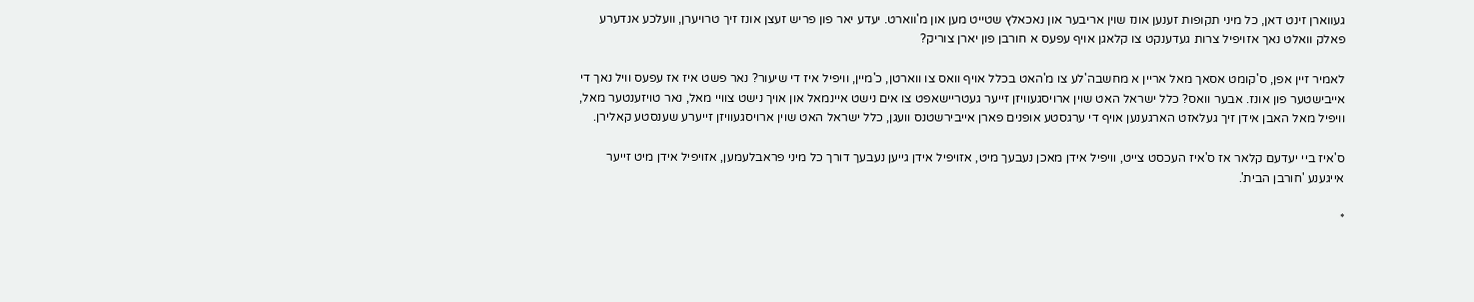געווארן זינט דאן, כל מיני תקופות זענען אונז שוין אריבער און נאכאלץ שטייט מען און מ'ווארט. יעדע יאר פון פריש זעצן אונז זיך טרויערן, וועלכע אנדערע פאלק וואלט נאך אזויפיל צרות געדענקט צו קלאגן אויף עפעס א חורבן פון יארן צוריק?

לאמיר זיין אפן, ס'קומט אסאך מאל אריין א מחשבה'לע צו מ'האט בכלל אויף וואס צו ווארטן, כ'מיין, וויפיל איז די שיעור? נאר פשט איז אז עפעס וויל נאך די אייבישטער פון אונז. אבער וואס? כלל ישראל האט שוין ארויסגעוויזן זייער געטריישאפט צו אים נישט איינמאל און אויך נישט צוויי מאל, נאר טויזענטער מאל, וויפיל מאל האבן אידן זיך געלאזט הארגענען אויף די ערגסטע אופנים פארן אייבירשטנס וועגן, כלל ישראל האט שוין ארויסגעוויזן זייערע שענסטע קאלירן.

ס'איז ביי יעדעם קלאר אז ס'איז העכסט צייט, וויפיל אידן מאכן נעבעך מיט, אזויפיל אידן גייען נעבעך דורך כל מיני פראבלעמען, אזויפיל אידן מיט זייער אייגענע 'חורבן הבית'.

*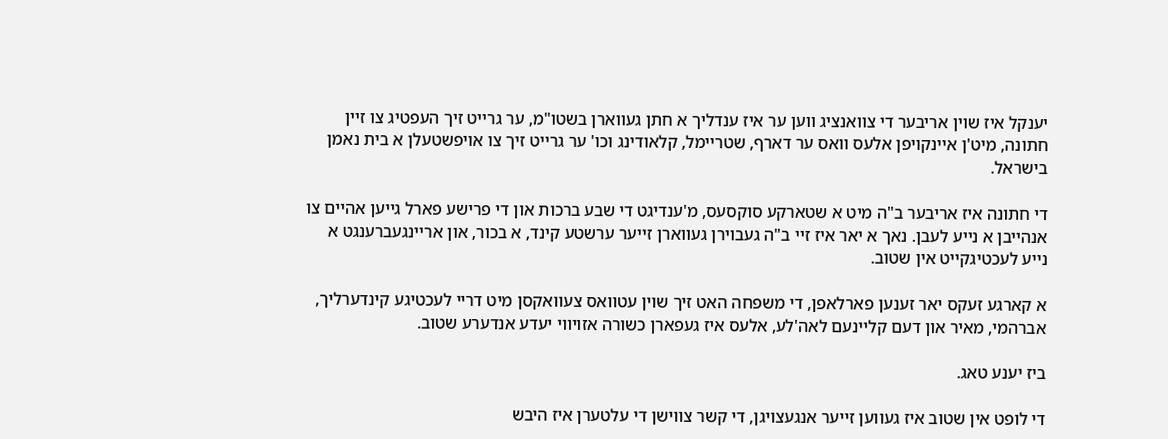יענקל איז שוין אריבער די צוואנציג ווען ער איז ענדליך א חתן געווארן בשטו"מ, ער גרייט זיך העפטיג צו זיין חתונה, מיט'ן איינקויפן אלעס וואס ער דארף, שטריימל, קלאודינג וכו' ער גרייט זיך צו אויפשטעלן א בית נאמן בישראל.

די חתונה איז אריבער ב"ה מיט א שטארקע סוקסעס, מ'ענדיגט די שבע ברכות און די פרישע פארל גייען אהיים צו אנהייבן א נייע לעבן. נאך א יאר איז זיי ב"ה געבוירן געווארן זייער ערשטע קינד, א בכור, און אריינגעברענגט א נייע לעכטיגקייט אין שטוב.

א קארגע זעקס יאר זענען פארלאפן, די משפחה האט זיך שוין עטוואס צעוואקסן מיט דריי לעכטיגע קינדערליך, אברהמי, מאיר און דעם קליינעם לאה'לע, אלעס איז געפארן כשורה אזויווי יעדע אנדערע שטוב.

ביז יענע טאג.

די לופט אין שטוב איז געווען זייער אנגעצויגן, די קשר צווישן די עלטערן איז היבש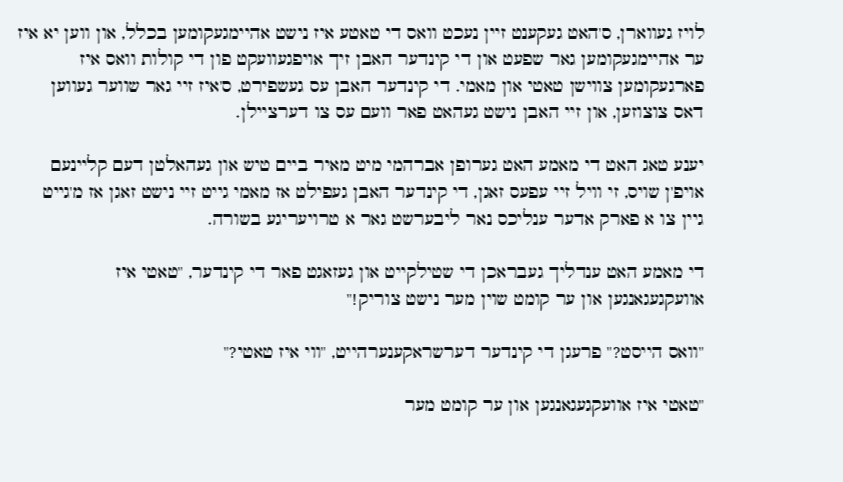לויז געווארן, ס'האט געקענט זיין נעכט וואס די טאטע איז נישט אהיימגעקומען בכלל, און ווען יא איז ער אהיימגעקומען גאר שפעט און די קינדער האבן זיך אויפגעוועקט פון די קולות וואס איז פארגעקומען צווישן טאטי און מאמי. די קינדער האבן עס געשפירט, ס'איז זיי גאר שווער געווען דאס צוצוזען, און זיי האבן נישט געהאט פאר וועם עס צו דערציילן.

יענע טאג האט די מאמע האט גערופן אברהמי מיט מאיר ביים טיש און געהאלטן דעם קליינעם אויפ'ן שויס, זי וויל זיי עפעס זאגן, די קינדער האבן געפילט אז מאמי גייט זיי נישט זאגן אז מ'גייט גיין צו א פארק אדער ענליכס נאר ליבערשט גאר א טרויעריגע בשורה.

די מאמע האט ענדליך געבראכן די שטילקייט און געזאגט פאר די קינדער, "טאטי איז אוועקגעגאנגען און ער קומט שוין מער נישט צוריק!"

"וואס הייסט?" פרעגן די קינדער דערשראקענערהייט, "ווי איז טאטי?"

"טאטי איז אוועקגעגאנגען און ער קומט מער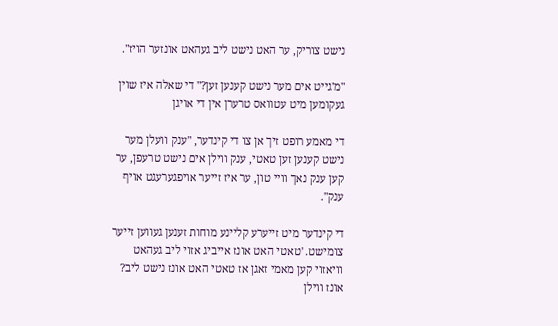נישט צוריק, ער האט נישט ליב געהאט אונזער הויז".

"מ'גייט אים מער נישט קענען זען?" די שאלה איז שוין געקומען מיט עטוואס טרערן אין די אויגן

די מאמע רופט זיך אן צו די קינדער, "ענק וועלן מער נישט קענען זען טאטי, ענק ווילן אים נישט טרעפן, ער קען ענק נאך וויי טון, ער איז זייער אויפגערעגט אויף ענק".

די קינדער מיט זייערע קליינע מוחות זענען געווען זייער צומישט. 'טאטי האט אונז אייביג אזוי ליב געהאט וויאזוי קען מאמי זאגן אז טאטי האט אונז נישט ליב? אונז ווילן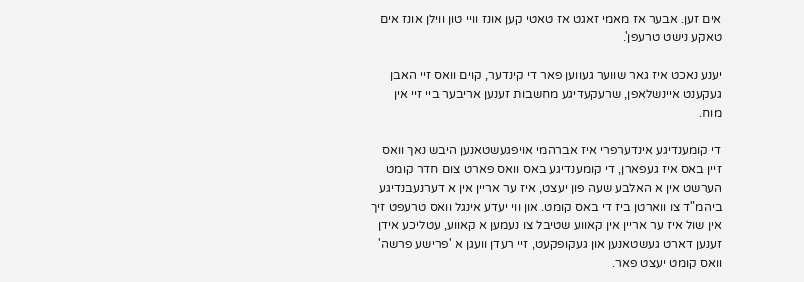אים זען. אבער אז מאמי זאגט אז טאטי קען אונז וויי טון ווילן אונז אים טאקע נישט טרעפן'.

יענע נאכט איז גאר שווער געווען פאר די קינדער, קוים וואס זיי האבן געקענט איינשלאפן, שרעקעדיגע מחשבות זענען אריבער ביי זיי אין מוח.

די קומענדיגע אינדערפרי איז אברהמי אויפגעשטאנען היבש נאך וואס זיין באס איז געפארן, די קומענדיגע באס וואס פארט צום חדר קומט הערשט אין א האלבע שעה פון יעצט, איז ער אריין אין א דערנעבנדיגע ביהמ"ד צו ווארטן ביז די באס קומט. און ווי יעדע אינגל וואס טרעפט זיך אין שול איז ער אריין אין קאווע שטיבל צו נעמען א קאווע, עטליכע אידן זענען דארט געשטאנען און געקופקעט, זיי רעדן וועגן א 'פרישע פרשה' וואס קומט יעצט פאר.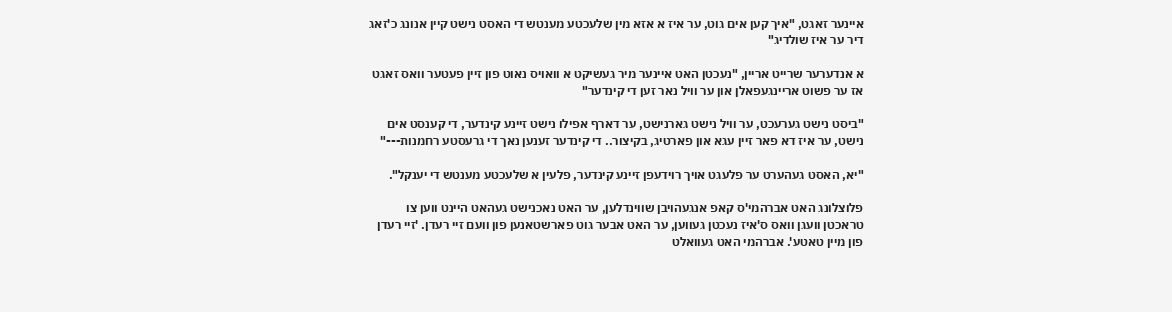איינער זאגט, "איך קען אים גוט, ער איז א אזא מין שלעכטע מענטש די האסט נישט קיין אנונג כ'זאג דיר ער איז שולדיג"

א אנדערער שרייט אריין, "נעכטן האט איינער מיר געשיקט א וואויס נאוט פון זיין פעטער וואס זאגט אז ער פשוט אריינגעפאלן און ער וויל נאר זען די קינדער"

"ביסט נישט גערעכט, ער וויל נישט גארנישט, ער דארף אפילו נישט זיינע קינדער, די קענסט אים נישט, ער איז דא פאר זיין עגא און פארטיג, בקיצור.. די קינדער זענען נאך די גרעסטע רחמנות---"

"יא, האסט געהערט ער פלעגט אויך רוידעפן זיינע קינדער, פלעין א שלעכטע מענטש די יענקל".

פלוצלונג האט אברהמי'ס קאפ אנגעהויבן שווינדלען, ער האט נאכנישט געהאט היינט ווען צו טראכטן וועגן וואס ס'איז נעכטן געווען, ער האט אבער גוט פארשטאנען פון וועם זיי רעדן. 'זיי רעדן פון מיין טאטע'. אברהמי האט געוואלט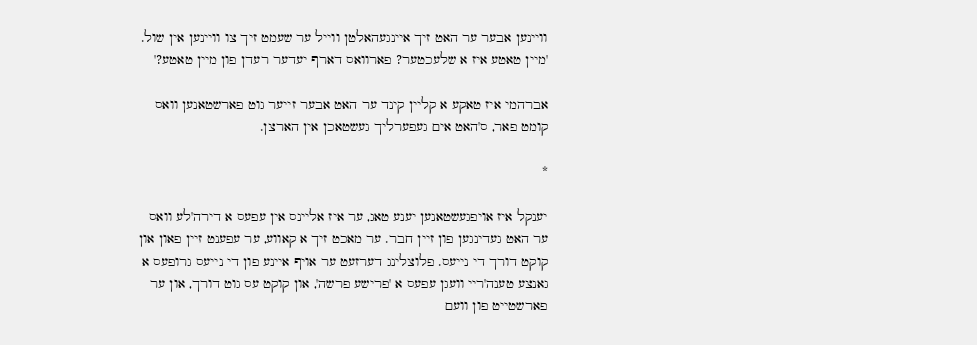וויינען אבער ער האט זיך איינגעהאלטן ווייל ער שעמט זיך צו וויינען אין שול. 'מיין טאטע איז א שלעכטער? פארוואס דארף יעדער רעדן פון מיין טאטע?'

אברהמי איז טאקע א קליין קינד ער האט אבער זייער גוט פארשטאנען וואס קומט פאר, ס'האט אים געפערליך געשטאכן אין הארצן.

*

יענקל איז אויפגעשטאנען יענע טאג, ער איז אליינס אין עפעס א דירה'לע וואס ער האט געדינגען פון זיין חבר. ער מאכט זיך א קאווע, ער עפענט זיין פאון און קוקט דורך די נייעס. פלוצלינג דערזעט ער אויף איינע פון די נייעס גרופעס א גאנצע טענה'ריי וועגן עפעס א 'פרישע פרשה', און קוקט עס גוט דורך, און ער פארשטייט פון וועם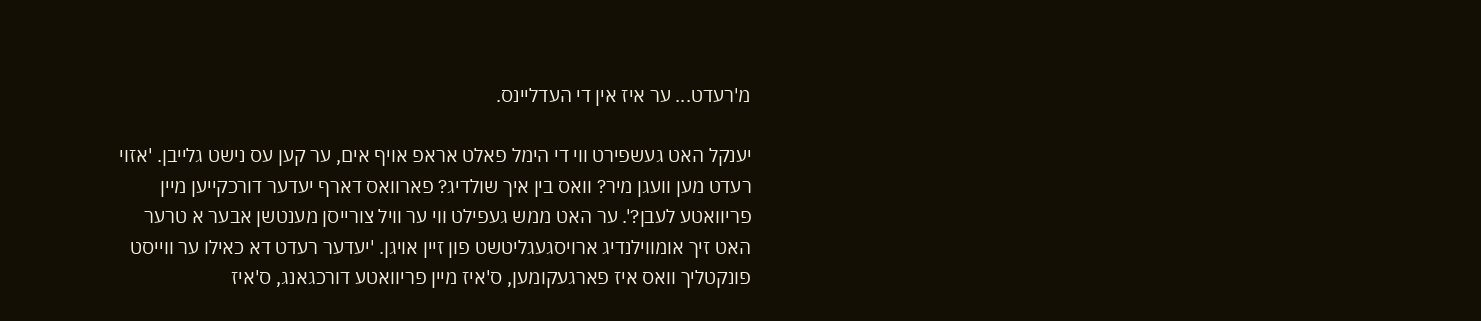מ'רעדט... ער איז אין די העדליינס.

יענקל האט געשפירט ווי די הימל פאלט אראפ אויף אים, ער קען עס נישט גלייבן. 'אזוי רעדט מען וועגן מיר? וואס בין איך שולדיג? פארוואס דארף יעדער דורכקייען מיין פריוואטע לעבן?'. ער האט ממש געפילט ווי ער וויל צורייסן מענטשן אבער א טרער האט זיך אומווילנדיג ארויסגעגליטשט פון זיין אויגן. 'יעדער רעדט דא כאילו ער ווייסט פונקטליך וואס איז פארגעקומען, ס'איז מיין פריוואטע דורכגאנג, ס'איז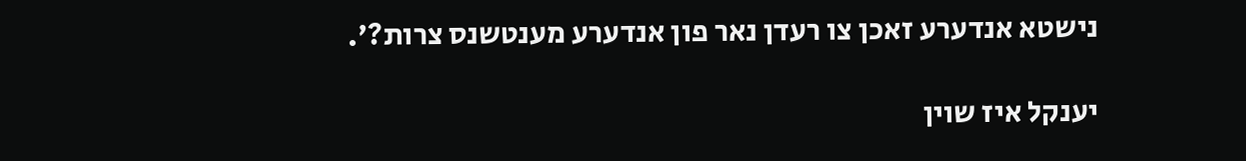נישטא אנדערע זאכן צו רעדן נאר פון אנדערע מענטשנס צרות?'.

יענקל איז שוין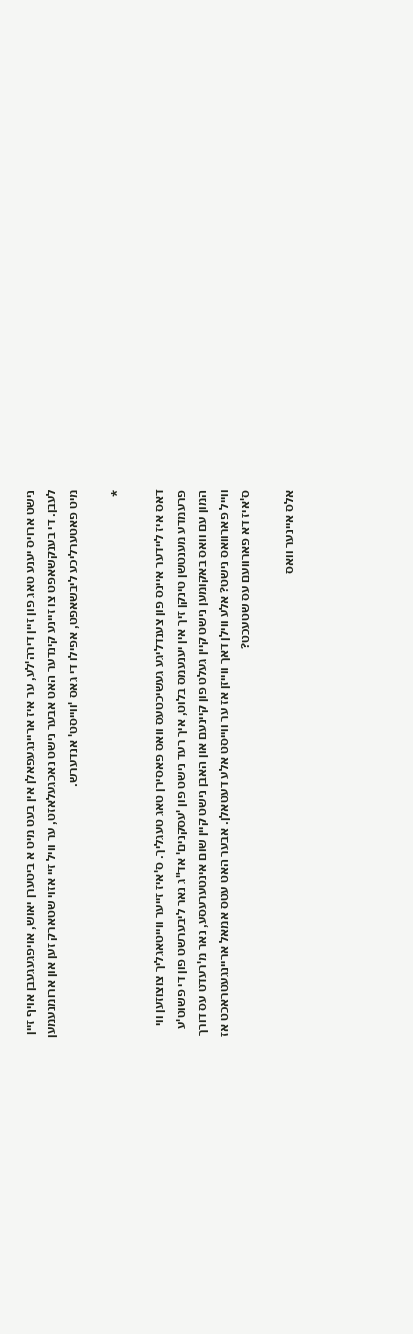נישט ארויס יענע טאג פון זיין דירה'לע, ער איז אריינגעפאלן אין בעט מיט א ביטערן יאוש, אויפגעגעבן אויף זיין לעבן. די בענקשאפט צו זיינע קינדער האט אבער נישט נאכגעלאזט, ער וויל זיי אזוי שטארק זען און ארומנעמען מיט פאטערליכע ליבשאפט, אפילו די גאס 'ווייסט' אנדערש.

*

דאס איז ליידער איינס פון צענדליגע געשיכטעס וואס פאסירן טאג טעגליך. ס'איז זייער ווייטאגליך צוצוזען ווי פרעמדע מענטשן טינקן זיך אין יענעמס בלוט, איך רעד נישט פון 'עסקנים' אד"ג נאר ליבערשט פון די פשוט'ע המון עם וואס באקומען נישט קיין געלט פון קיינעם און האבן נישט קיין שום אינטערעסע, נאר מ'רעדט עס דורך ווייל פארוואס נישט? אלע ווילן דאך ווייזן אז ער ווייסט אלע דעטאלן. אבער האט עטס אמאל אריינגעטראכט אז ס'איז דא פארוועם עס שטעכט?

אלס איינער וואס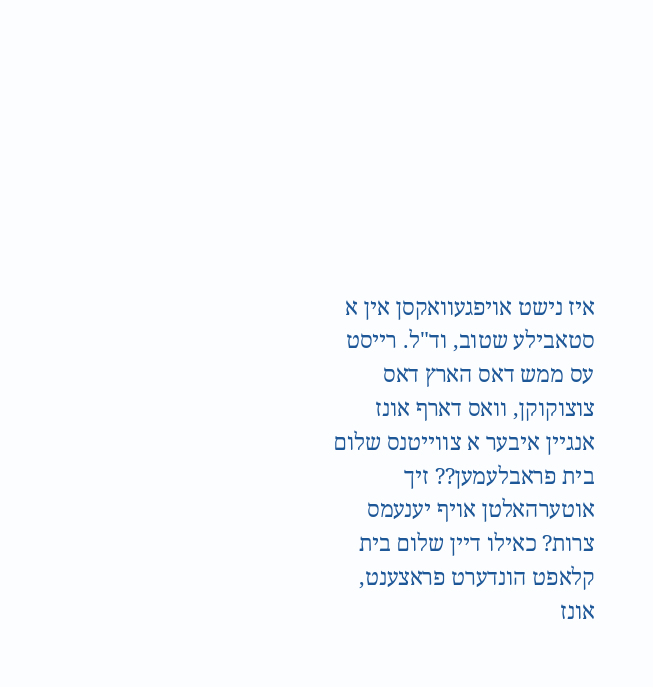איז נישט אויפגעוואקסן אין א סטאבילע שטוב, וד"ל. רייסט עס ממש דאס הארץ דאס צוצוקוקן, וואס דארף אונז אנגיין איבער א צווייטנס שלום בית פראבלעמען?? זיך אוטערהאלטן אויף יענעמס צרות? כאילו דיין שלום בית קלאפט הונדערט פראצענט, אונז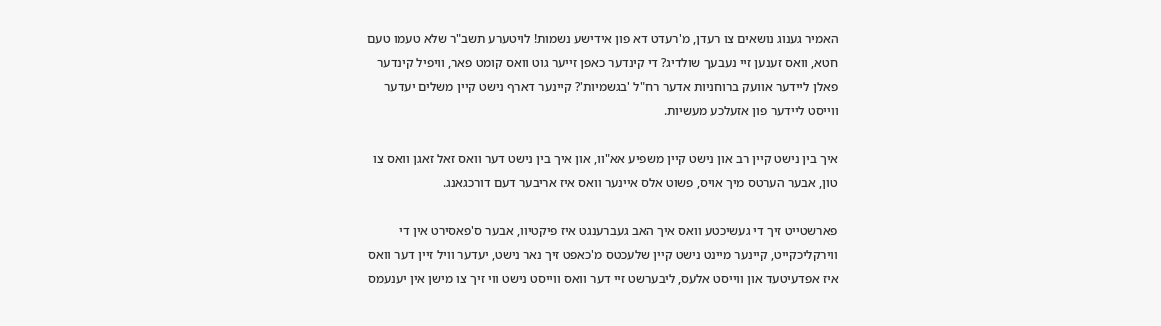האמיר גענוג נושאים צו רעדן, מ'רעדט דא פון אידישע נשמות! לויטערע תשב"ר שלא טעמו טעם חטא, וואס זענען זיי נעבעך שולדיג? די קינדער כאפן זייער גוט וואס קומט פאר, וויפיל קינדער פאלן ליידער אוועק ברוחניות אדער רח"ל 'בגשמיות'? קיינער דארף נישט קיין משלים יעדער ווייסט ליידער פון אזעלכע מעשיות.

איך בין נישט קיין רב און נישט קיין משפיע אא"וו, און איך בין נישט דער וואס זאל זאגן וואס צו טון, אבער הערטס מיך אויס, פשוט אלס איינער וואס איז אריבער דעם דורכגאנג.

פארשטייט זיך די געשיכטע וואס איך האב געברענגט איז פיקטיוו, אבער ס'פאסירט אין די ווירקליכקייט, קיינער מיינט נישט קיין שלעכטס מ'כאפט זיך נאר נישט, יעדער וויל זיין דער וואס איז אפדעיטעד און ווייסט אלעס, ליבערשט זיי דער וואס ווייסט נישט ווי זיך צו מישן אין יענעמס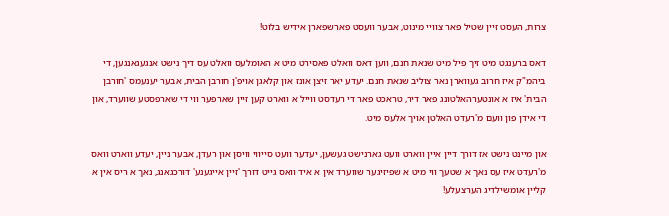צרות, העסט זיין שטיל פאר צוויי מינוט, אבער וועסט פארשפארן אידיש בלוט!

דאס ברענגט מיט זיך פיל מיט שנאת חנם, ווען דאס וואלט פאסירט מיט א האומלעס וואלט עס דיך נישט אנגעגאנגען, די ביהמ"ק איז חרוב געווארן נאר צוליב שנאת חנם. יעדע יאר זיצן אונז און קלאגן אויפ'ן חורבן הבית, אבער יענעמס 'חורבן הבית' איז א אונטערהאלטונג פאר דיר, טראכט פאר די רעדסט ווייל א ווארט קען זיין שארפער ווי די שארפסטע שווערד, און די אידן פון וועם מ'רעדט האלטן אויך אלעס מיט.

און מיינט נישט אז דורך דיין איין ווארט וועט גארנישט געשען, יעדער וועט סייווי וויסן און רעדן, אבער ניין, יעדע ווארט וואס מ'רעדט איז עס נאך א שטעך ווי מיט א שפיזיגער שווערד אין א איד וואס גייט דורך 'זיין אייגענע' דורכגאנג, נאך א ריס אין א קליין אומשילדיג הערצעלע!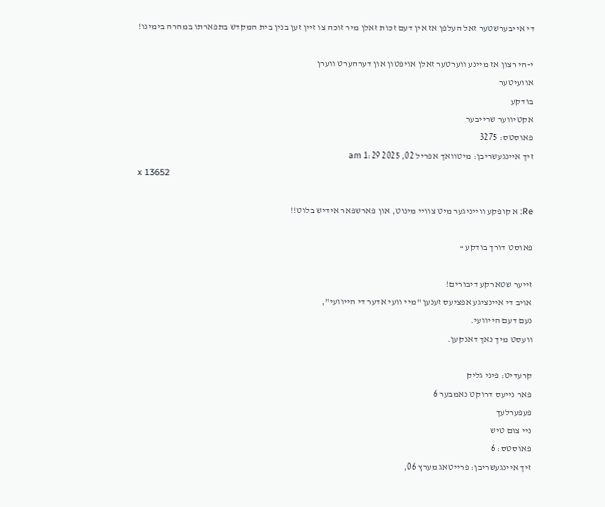די אייבערשטער זאל העלפן אז אין דעם זכות זאלן מיר זוכה צו זיין זען בנין בית המקדש בתפארתו במהרה בימינו!

י-הי רצון אז מיינע ווערטער זאלן אויפטון און דערהערט ווערן
אוועיטער
בודקע
אקטיווער שרייבער
פאוסטס: 3275
זיך איינגעשריבן: מיטוואך אפריל 02, 2025 1:29 am
x 13652

Re: א קופקע ווייניגער מיט צוויי מינוט, און פארשפאר אידיש בלוט!!

פאוסט דורך בודקע »

זייער שטארקע דיבורים!
אויב די איינציגע אפציעס זענען "מיי וועי אדער די הייוועי",
נעם דעם הייוועי.
וועסט מיך נאך דאנקען.

קרעדיט: פיני גליק
פאר נייעס דרוקט נאמבער 6
פעפערלעך
ניי צום טיש
פאוסטס: 6
זיך איינגעשריבן: פרייטאג מערץ 06,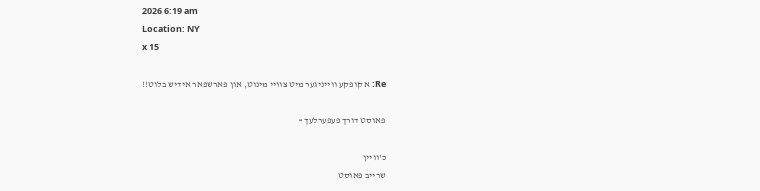2026 6:19 am
Location: NY
x 15

Re: א קופקע ווייניגער מיט צוויי מינוט, און פארשפאר אידיש בלוט!!

פאוסט דורך פעפערלעך »

כ'וויין
שרייב פאוסט